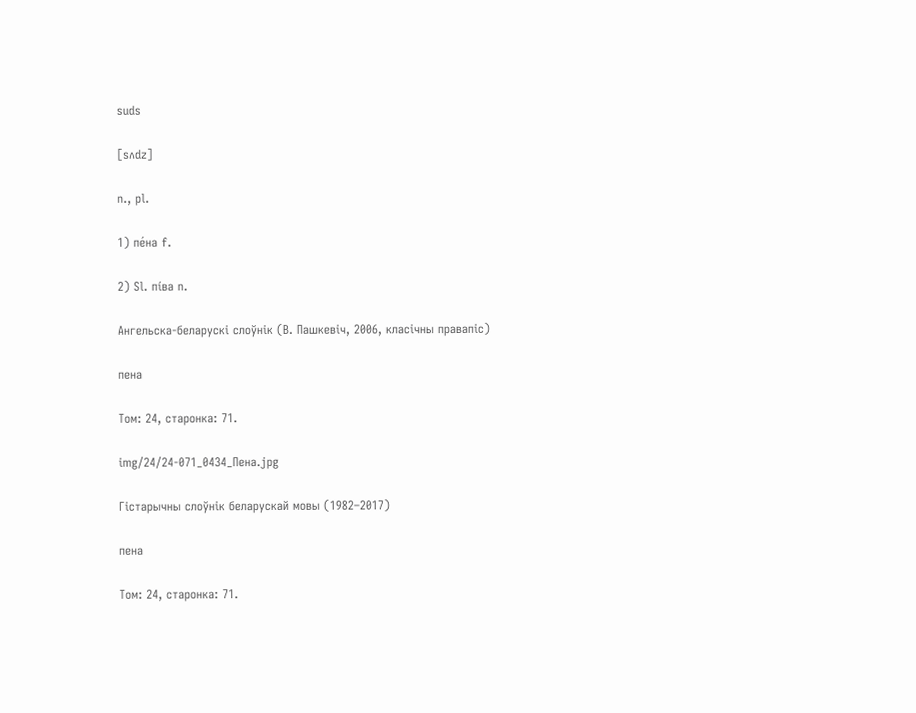suds

[sʌdz]

n., pl.

1) пе́на f.

2) Sl. пі́ва n.

Ангельска-беларускі слоўнік (В. Пашкевіч, 2006, класічны правапіс)

пена

Том: 24, старонка: 71.

img/24/24-071_0434_Пена.jpg

Гістарычны слоўнік беларускай мовы (1982–2017)

пена

Том: 24, старонка: 71.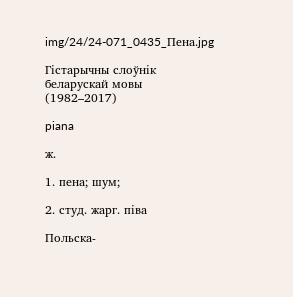img/24/24-071_0435_Пена.jpg

Гістарычны слоўнік беларускай мовы (1982–2017)

piana

ж.

1. пена; шум;

2. студ. жарг. піва

Польска-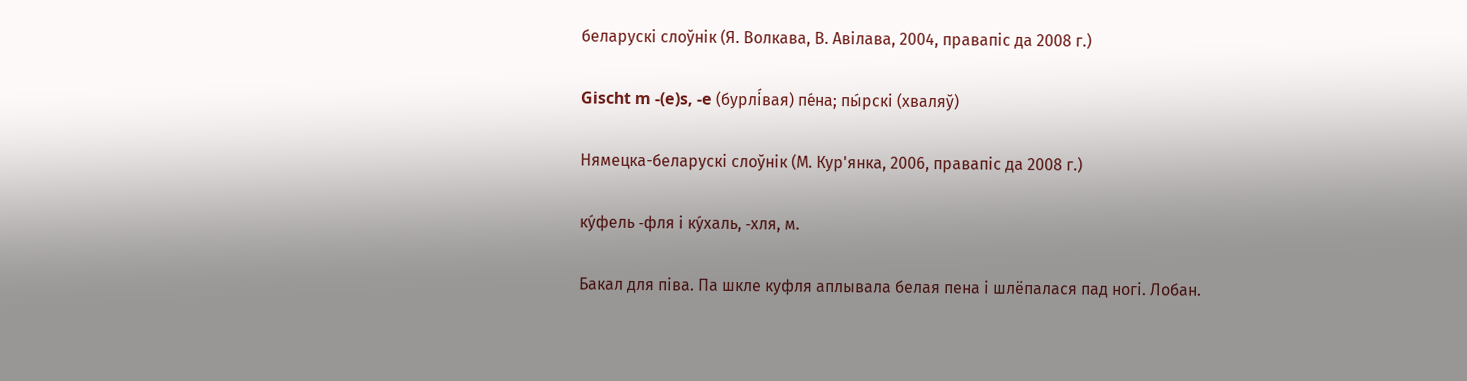беларускі слоўнік (Я. Волкава, В. Авілава, 2004, правапіс да 2008 г.)

Gischt m -(e)s, -e (бурлі́вая) пе́на; пы́рскі (хваляў)

Нямецка-беларускі слоўнік (М. Кур'янка, 2006, правапіс да 2008 г.)

ку́фель ‑фля і ку́халь, ‑хля, м.

Бакал для піва. Па шкле куфля аплывала белая пена і шлёпалася пад ногі. Лобан.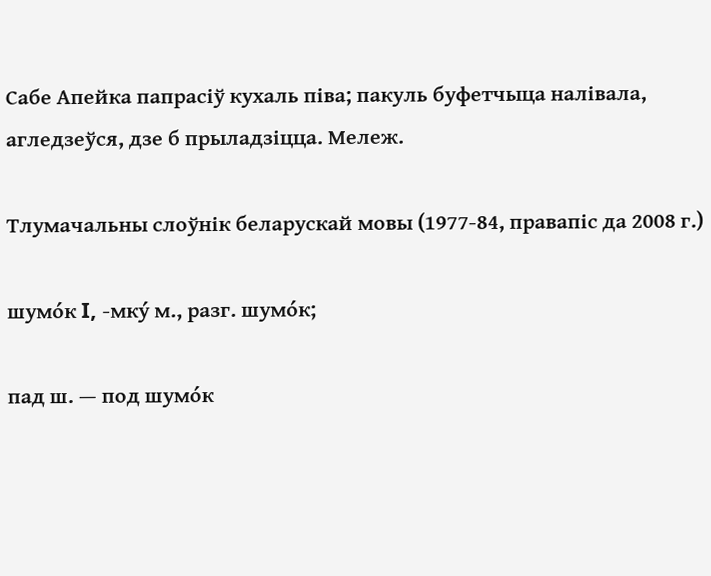Сабе Апейка папрасіў кухаль піва; пакуль буфетчыца налівала, агледзеўся, дзе б прыладзіцца. Мележ.

Тлумачальны слоўнік беларускай мовы (1977-84, правапіс да 2008 г.)

шумо́к I, -мку́ м., разг. шумо́к;

пад ш. — под шумо́к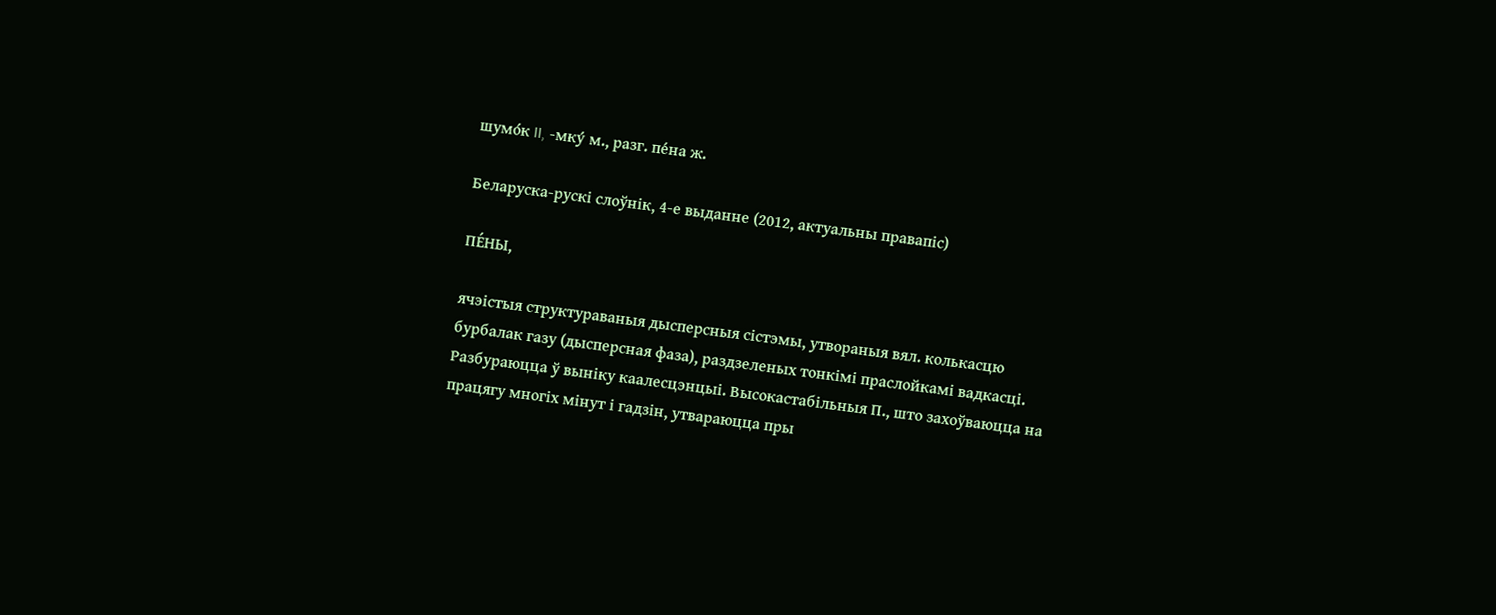шумо́к II, -мку́ м., разг. пе́на ж.

Беларуска-рускі слоўнік, 4-е выданне (2012, актуальны правапіс)

ПЕ́НЫ,

ячэістыя структураваныя дысперсныя сістэмы, утвораныя вял. колькасцю бурбалак газу (дысперсная фаза), раздзеленых тонкімі праслойкамі вадкасці. Разбураюцца ў выніку каалесцэнцыі. Высокастабільныя П., што захоўваюцца на працягу многіх мінут і гадзін, утвараюцца пры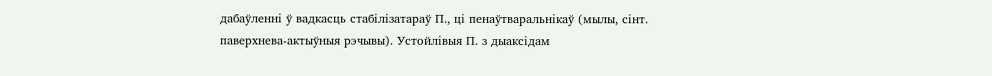дабаўленні ў вадкасць стабілізатараў П., ці пенаўтваральнікаў (мылы, сінт. паверхнева-актыўныя рэчывы). Устойлівыя П. з дыаксідам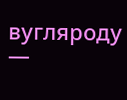вугляроду —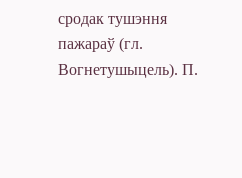сродак тушэння пажараў (гл. Вогнетушыцель). П.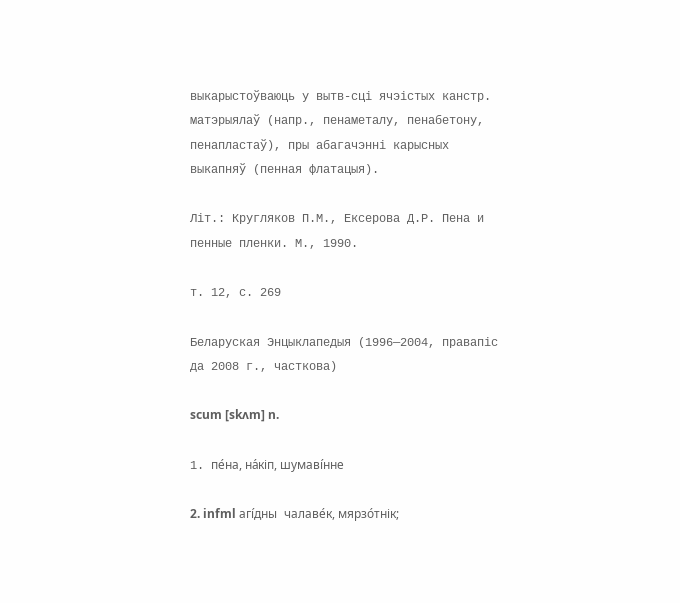выкарыстоўваюць у вытв-сці ячэістых канстр. матэрыялаў (напр., пенаметалу, пенабетону, пенапластаў), пры абагачэнні карысных выкапняў (пенная флатацыя).

Літ.: Кругляков П.М., Ексерова Д.Р. Пена и пенные пленки. М., 1990.

т. 12, с. 269

Беларуская Энцыклапедыя (1996—2004, правапіс да 2008 г., часткова)

scum [skʌm] n.

1. пе́на, на́кіп, шумаві́нне

2. infml агі́дны чалаве́к, мярзо́тнік;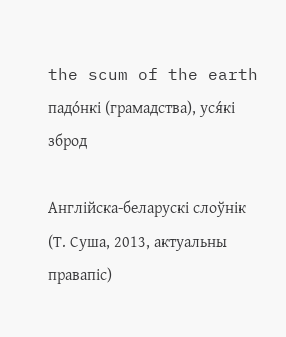the scum of the earth падо́нкі (грамадства), уся́кі зброд

Англійска-беларускі слоўнік (Т. Суша, 2013, актуальны правапіс)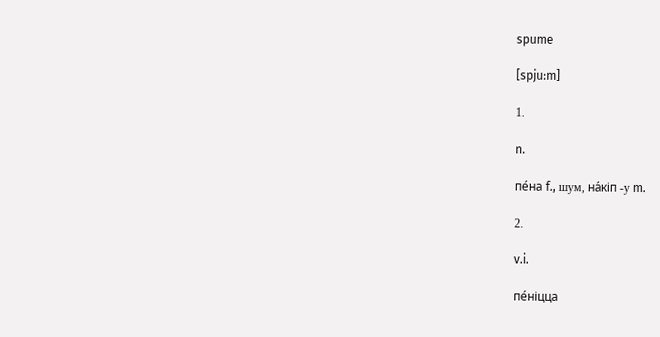spume

[spju:m]

1.

n.

пе́на f., шум, на́кіп -у m.

2.

v.i.

пе́ніцца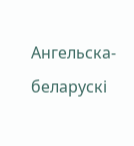Ангельска-беларускі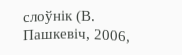слоўнік (В. Пашкевіч, 2006,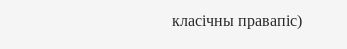класічны правапіс)